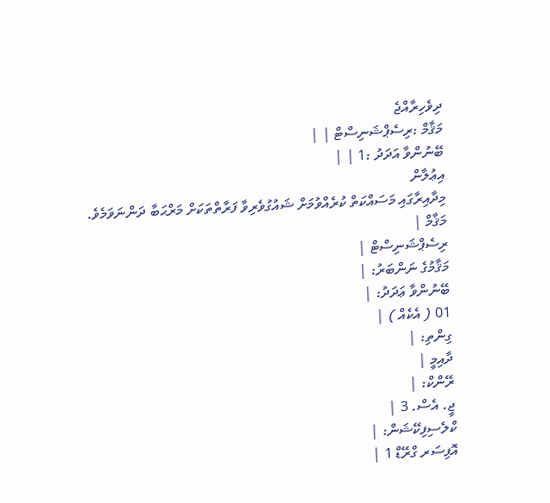ދިވެހިރާއްޖެ
މަޤާމް :ރިސެޕްޝަނިސްޓް | |
ބޭނުންވާ އަދަދު :1 | |
އިޢުލާން
މިދާއިރާގައި މަސައްކަތް ކުރެއްވުމަށް ޝައުގުވެރިވާ ފަރާތްތަކަށް މަރްޙަބާ ދަންނަވަމެވެ.
މަޤާމް |
ރިސެޕްޝަނިސްޓް |
މަޤާމުގެ ނަންބަރު: |
ބޭނުންވާ ޢަދަދު: |
01 ( އެކެއް ) |
ގިންތި: |
ދާއިމީ |
ރޭންކް: |
ޖީ. އެސް. 3 |
ކްލެސިފިކޭޝަން: |
އޮފިސަރ ގްރޭޑް 1 |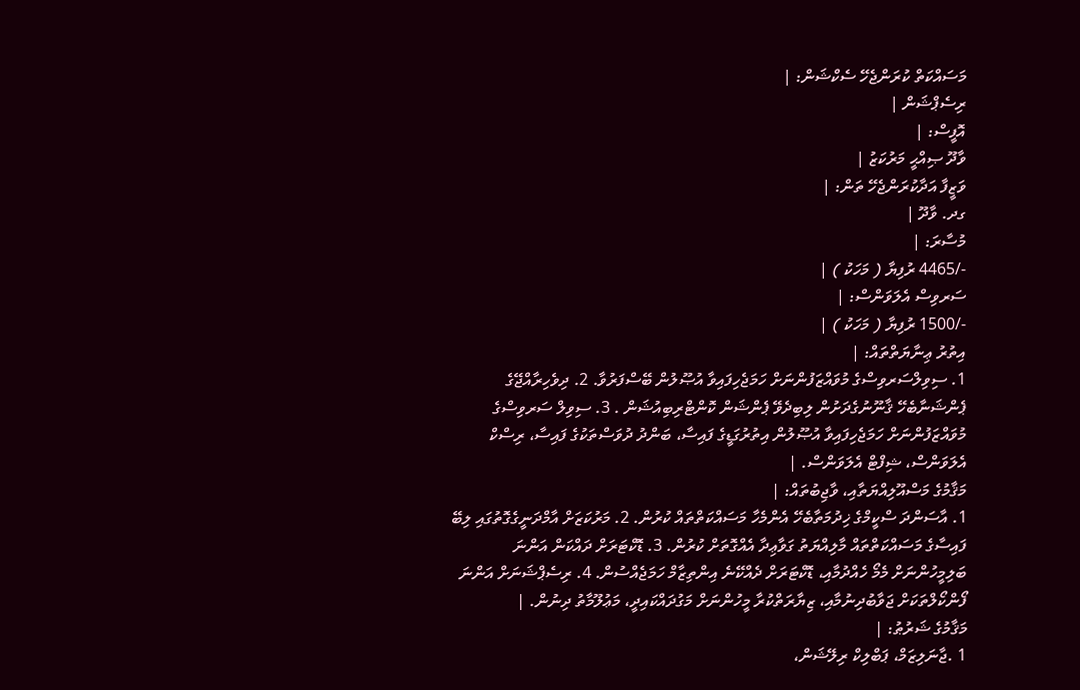މަސައްކަތް ކުރަންޖެހޭ ސެކްޝަން: |
ރިސެޕްޝަން |
އޮފީސް: |
ވާދޫ ޞިއްޙީ މަރުކަޒު |
ވަޒީފާ އަދާކުރަންޖެހޭ ތަން: |
ގދ. ވާދޫ |
މުސާރަ: |
-/4465 ރުފިޔާ ( މަހަކު ) |
ސަރވިސް އެލަވަންސް: |
-/1500 ރުފިޔާ ( މަހަކު ) |
އިތުރު ޢިނާޔަތްތައް: |
1. ސިވިލްސަރވިސްގެ މުވައްޒަފުންނަށް ހަމަޖެހިފައިވާ އުޞޫލުން ބޭސްފަރުވާ. 2. ދިވެހިރާއްޖޭގެ ޕެންޝަނާބެހޭ ޤާނޫނުގެދަށުން ލިބިދެވޭ ޕެންޝަން ކޮންޓްރިބިއުޝަން . 3. ސިވިލް ސަރވިސްގެ މުވައްޒަފުންނަށް ހަމަޖެހިފައިވާ އުޞޫލުން އިތުރުގަޑީގެ ފައިސާ، ބަންދު ދުވަސްތަކުގެ ފައިސާ، ރިސްކް އެލަވަންސް، ޝިފްޓް އެލަވަންސް. |
މަޤާމުގެ މަސްއޫލިއްޔަތާއި، ވާޖިބުތައް: |
1. އާސަންދަ ސްކީމްގެ ޚިދުމަތާބެހޭ އެންމެހާ މަސައްކަތްތައް ކުރުން. 2. މަރުކަޒަށް އާމްދަނީގެގޮތުގައި ލިބޭ ފައިސާގެ މަސައްކަތްތައް މާލިއްޔަތު ގަވާޢިދާ އެއްގޮތަށް ކުރުން. 3. ޑޮކްޓަރަށް ދައްކަން އަންނަ ބަލިމީހުންނަށް މެމޯ ހެއްދުމާއި، ޑޮކްޓަރަށް ދެއްކޭނެ އިންތިޒާމް ހަމަޖެއްސުން. 4. ރިސެޕްޝަނަށް އަންނަ ފޯންކޯލްތަކަށް ޖަވާބުދިނުމާއި، ޒިޔާރަތްކުރާ މީހުންނަށް މަގުދައްކައިދީ، މަޢުލޫމާތު ދިނުން. |
މަޤާމުގެ ޝަރުޠު: |
1 .ޖާނަލިޒަމް، ޕަބްލިކް ރިލޭޝަން،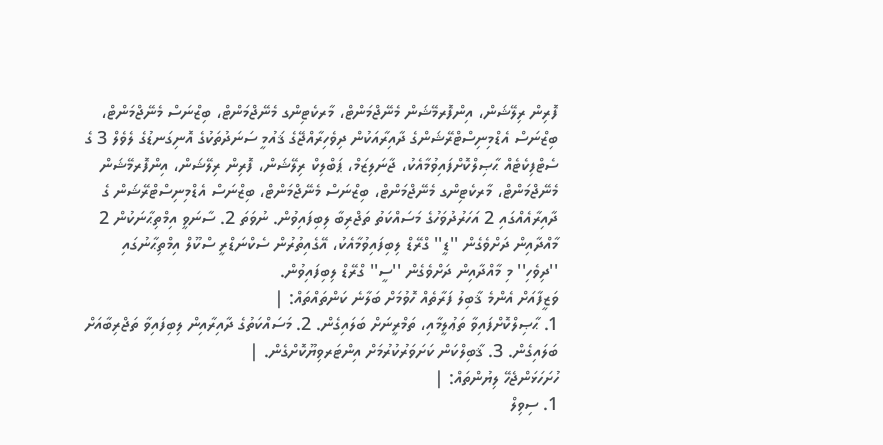ފޮރިން ރިލޭޝަން، އިންފޮރމޭޝަން މެނޭޖްމަންޓް، މާރކެޓިންގ މެނޭޖްމަންޓް، ބިޒްނަސް މެނޭޖްމަންޓް، ބިޒްނަސް އެޑްމިނިސްޓްރޭޝަންގެ ދާއިރާއަކުން ދިވެހިރާއްޖޭގެ ޤައުމީ ސަނަދުތަކުގެ އޮނިގަނޑުގެ ލެވެލް 3 ގެ ސެޓްފިކެޓެއް ޙާޞިލްކޮށްފައިވުމާއެކު، ޖާނަލިޒަމް، ޕަބްލިކް ރިލޭޝަން، ފޮރިން ރިލޭޝަން، އިންފޮރމޭޝަން މެނޭޖްމަންޓް، މާރކެޓިންގ މެނޭޖްމަންޓް، ބިޒްނަސް މެނޭޖްމަންޓް، ބިޒްނަސް އެޑްމިނިސްޓްރޭޝަން ގެ ދާއިރާއެއްގައި 2 އަހަރުދުވަހުގެ މަސައްކަތު ތަޖްރިބާ ލިބިފައިވުން. ނުވަތަ 2. ސާނަވީ އިމްތިޙާނަކުން 2 މާއްދާއިން ދަށްވެގެން ''ޑީ'' ގްރޭޑް ލިބިފައިވުމާއެކު، އޭގެއިތުރުން ސެކްނަޑްރީ ސްކޫލް އިމްތިޙާނުގައި ''ދިވެހި'' މި މާއްދާއިން ދަށްވެގެން ''ސީ'' ގްރޭޑް ލިބިފައިވުން.
ވަޒީފާއަށް އެންމެ ޤާބިލު ފަރާތެއް ހޮވުމަށް ބަލާނެ ކަންތައްތައް: |
1. ޙާޞިލްކޮށްފައިވާ ތަޢުލީމާއި، ތަމްރީނަށް ބަލައިގެން. 2. މަސައްކަތުގެ ދާއިރާއިން ލިބިފައިވާ ތަޖްރިބާއަށް ބަލައިގެން. 3. ޤާބިލްކަން ކަށަވަރުކުރުމަށް އިންޓަރވިޔޫކޮށްގެން. |
ހުށަހަޅަންޖެހޭ ލިޔުންތައް: |
1. ސިވިލް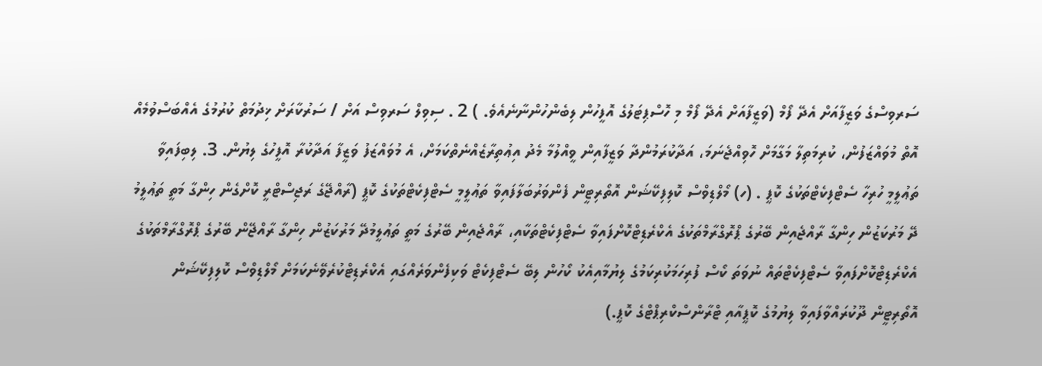ސަރވިސްގެ ވަޒީފާއަށް އެދޭ ފޯމް (ވަޒީފާއަށް އެދޭ ފޯމް މި ހޮސްޕިޓަލުގެ އޮފީހުން ލިބެންހުންނާނެއެވެ. ) 2 . ސިވިލް ސަރވިސް އަށް / ސަރުކާރަށް ޚިދުމަތް ކުރުމުގެ އެއްބަސްވުމެއް އޮތް މުވައްޒަފުން، ކުރިމަތިލާ މަގާމަށް ހޮވިއްޖެނަމަ، އަދާކުރަމުންދާ ވަޒީފާއިން ވީއްލުމާ މެދު އިޢުތިރާޒެއްނެތްކަމަށް، އެ މުވައްޒަފު ވަޒީފާ އަދާކުރާ އޮފީހުގެ ލިޔުން. 3. ލިބިފައިވާ ތަޢުލީމީ ހުރިހާ ސެޓްފިކެޓްތަކުގެ ކޮޕީ . (ހ) މޯލްޑިވްސް ކޮލިފިކޭޝަން އޮތޯރިޓީން ފެންވަރުބަލާފައިވާ ތަޢުލީމީ ސެޓްފިކެޓްތަކުގެ ކޮޕީ (ރާއްޖޭގެ ރަޖިސްޓްރީ ކޮށްގެން ހިންގާ މަތީ ތަޢުލީމު ދޭ މަރުކަޒުން ހިންގާ ރާއްޖެއިން ބޭރުގެ ޕްރޮގްރާމްތަކުގެ އެކްރެޑިޓްކޮށްފައިވާ ސެޓްފިކެޓްތަކާއި، ރާއްޖެއިން ބޭރުގެ މަތީ ތަޢުލީމުދޭ މަރުކަޒުން ހިންގާ ރާއްޖޭން ބޭރުގެ ޕްރޮގްރާމްތަކުގެ އެކްރެޑިޓްކޮށްފައިވާ ސެޓްފިކެޓްތައް ނުވަތަ ކޯސް ފުރިހަމަކުރިކަމުގެ ލިޔުމާއިއެކު ކޯހުން ލިބޭ ސެޓްފިކެޓް ވަކިފެންވަރެއްގައި އެކްރެޑިޓްކުރެވޭނެކަމަށް މޯލްޑިވްސް ކޮލިފިކޭޝަން އޮތޯރިޓީން ދޫކުރައްވާފައިވާ ލިޔުމުގެ ކޮޕީއާއި ޓްރާންސްކްރިޕްޓްގެ ކޮޕީ.)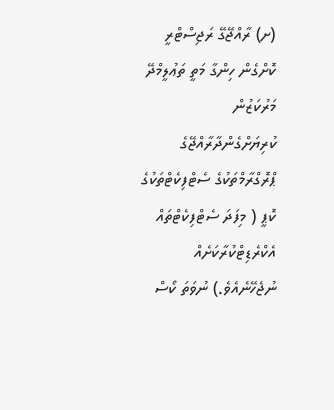(ށ) ރާއްޖޭގޭ ރަޖިސްޓްރީ ކޮށްގެން ހިންގާ މަތީ ތަޢުލީމްދޭ މަރުކަޒުން ކުރިޔަށްގެންދާރާއްޖޭގެ ޕްރޮގްރާމްތަކުގެ ސެޓްފިކެޓްތަކުގެ ކޮޕީ ( މިފަދަ ސެޓްފިކެޓްތައް އެކްރެޑިޓްކުރާކަށެއް ނުޖެހޭނެއެވެ.) ނުވަތަ ކޯސް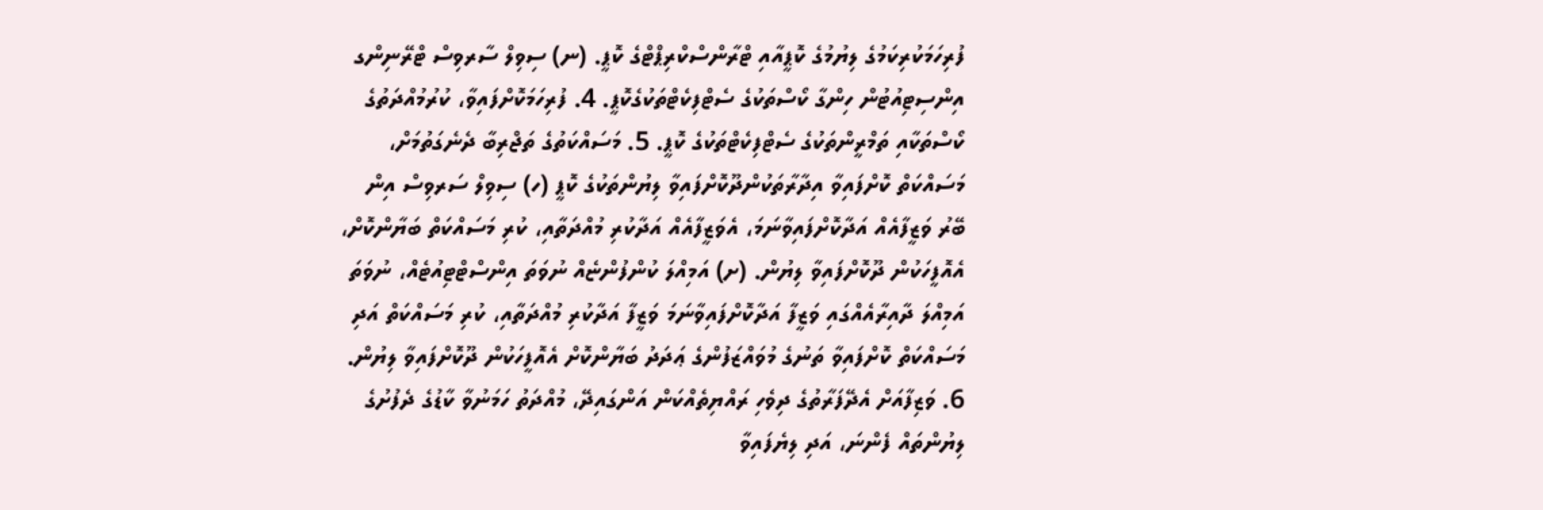ފުރިހަމަކުރިކަމުގެ ލިޔުމުގެ ކޮޕީއާއި ޓްރާންސްކްރިޕްޓްގެ ކޮޕީ. (ނ) ސިވިލް ސާރވިސް ޓްރޭނިންގ އިންސިޓިއުޓުން ހިންގާ ކޯސްތަކުގެ ސެޓްފިކެޓްތަކުގެކޮޕީ. 4. ފުރިހަމަކޮށްފައިވާ، ކުރުމުއްދަތުގެ ކޯސްތަކާއި ތަމްރީންތަކުގެ ސެޓްފިކެޓްތަކުގެ ކޮޕީ. 5. މަސައްކަތުގެ ތަޖްރިބާ ދެނެގަތުމަށް، މަސައްކަތް ކޮށްފައިވާ އިދާރާތަކުންދޫކޮށްފައިވާ ލިޔުންތަކުގެ ކޮޕީ (ހ) ސިވިލް ސަރވިސް އިން ބޭރު ވަޒީފާއެއް އަދާކޮށްފައިވާނަމަ، އެވަޒީފާއެއް އަދާކުރި މުއްދަތާއި، ކުރި މަސައްކަތް ބަޔާންކޮށް، އެއޮފީހަކުން ދޫކޮށްފައިވާ ލިޔުން. (ށ) އަމިއްލަ ކުންފުންޏެއް ނުވަތަ އިންސްޓްޓިއުޓެއް، ނުވަތަ އަމިއްލަ ދާއިރާއެއްގައި ވަޒީފާ އަދާކޮށްފައިވާނަމަ ވަޒީފާ އަދާކުރި މުއްދަތާއި، ކުރި މަސައްކަތް އަދި މަސައްކަތް ކޮށްފައިވާ ތަނުގެ މުވައްޒަފުންގެ ޢަދަދު ބަޔާންކޮށް އެއޮފީހަކުން ދޫކޮށްފައިވާ ލިޔުން. 6. ވަޒިފާއަށް އެދޭފަރާތުގެ ދިވެހި ރައްޔިތެއްކަން އަންގައިދޭ، މުއްދަތު ހަމަނުވާ ކާޑުގެ ދެފުށުގެ ލިޔުންތައް ފެންނަ، އަދި ލިޔެފައިވާ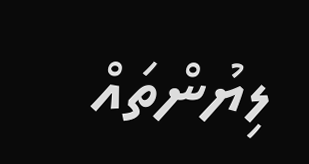ލިޔުންތައް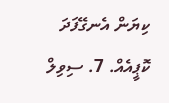ކިޔަން އެނގޭފަދަ ކޮޕީއެއް. 7. ސިވިލް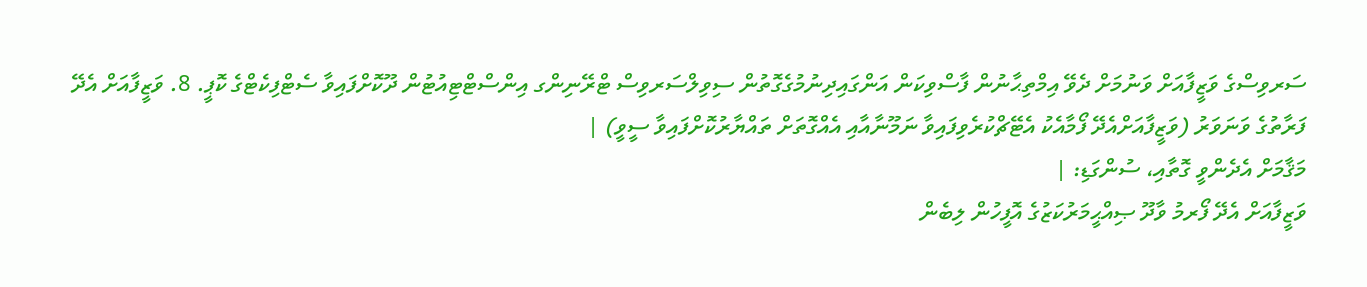ސަރވިސްގެ ވަޒީފާއަށް ވަނުމަށް ދެވޭ އިމްތިޙާނުން ފާސްވިކަން އަންގައިދިނުމުގެގޮތުން ސިވިލްސަރވިސް ޓްރޭނިންގ އިންސްޓްޓިއުޓުން ދޫކޮށްފައިވާ ސެޓްފިކެޓްގެ ކޮޕީ. 8. ވަޒީފާއަށް އެދޭ ފަރާތުގެ ވަނަވަރު (ވަޒީފާއަށްއެދޭ ފޯމާއެކު އެޓޭޗްކުރެވިފައިވާ ނަމޫނާއާއި އެއްގޮތަށް ތައްޔާރުކޮށްފައިވާ ސީވީ) |
މަޤާމަށް އެދެންވީ ގޮތާއި، ސުންގަޑި: |
ވަޒީފާއަށް އެދޭ ފޯރމު ވާދޫ ޞިއްޙީމަރުކަޒުގެ އޮފީހުން ލިބެން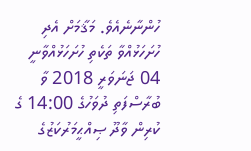ހުންނާނެއެވެ. މަޤާމަށް އެދި ހުށަހަޅުއްވާ ތަކެތި ހުށަހަޅުއްވާނީ 04 ޖަނަވަރީ 2018 ވާ ބުރާސްފަތި ދުވަހުގެ 14:00 ގެ ކުރިން ވާދޫ ޞިއްޙީމަރުކަޒުގެ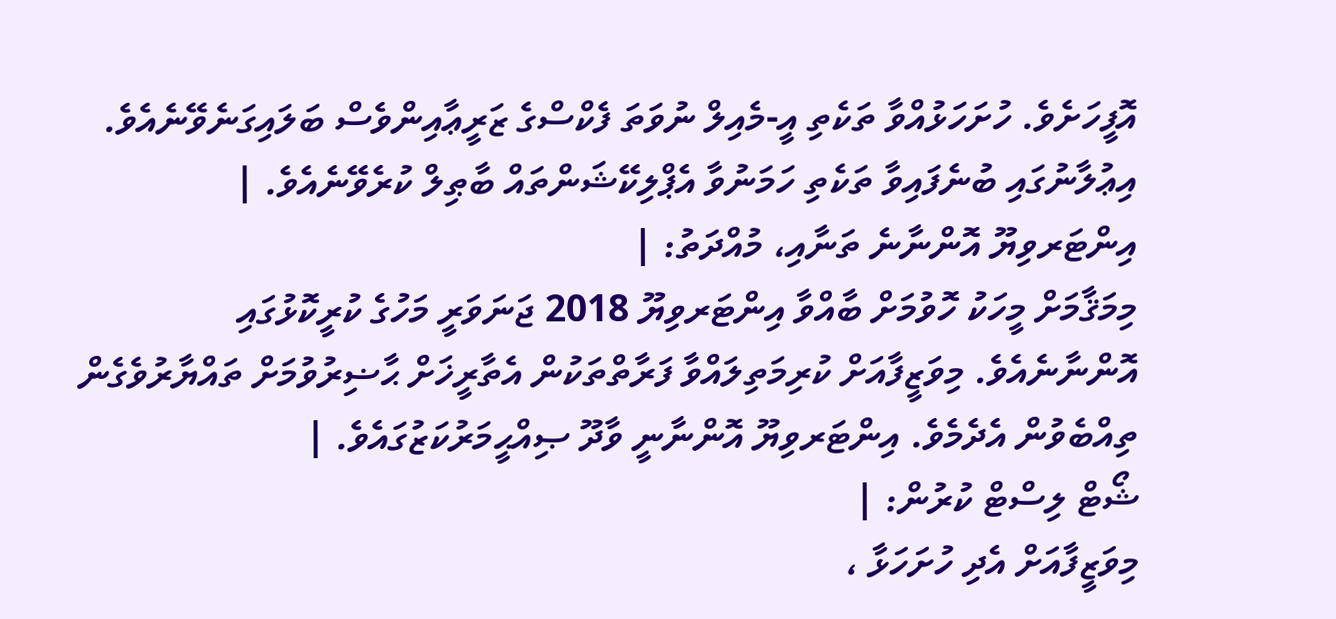އޮފީހަށެވެ. ހުށަހަޅުއްވާ ތަކެތި އީ-މެއިލް ނުވަތަ ފެކްސްގެ ޒަރީޢާއިންވެސް ބަލައިގަނެވޭނެއެވެ. އިޢުލާނުގައި ބުނެފައިވާ ތަކެތި ހަމަނުވާ އެޕްލިކޭޝަންތައް ބާޠިލް ކުރެވޭނެއެވެ. |
އިންޓަރވިޔޫ އޮންނާނެ ތަނާއި، މުއްދަތު: |
މިމަޤާމަށް މީހަކު ހޮވުމަށް ބާއްވާ އިންޓަރވިޔޫ 2018 ޖަނަވަރީ މަހުގެ ކުރީކޮޅުގައި އޮންނާނެއެވެ. މިވަޒީފާއަށް ކުރިމަތިލައްވާ ފަރާތްތަކުން އެތާރީޚަށް ޙާޟިރުވުމަށް ތައްޔާރުވެގެން ތިއްބެވުން އެދެމެވެ. އިންޓަރވިޔޫ އޮންނާނީ ވާދޫ ޞިއްޙީމަރުކަޒުގައެވެ. |
ޝޯޓް ލިސްޓް ކުރުން: |
މިވަޒީފާއަށް އެދި ހުށަހަޅާ ،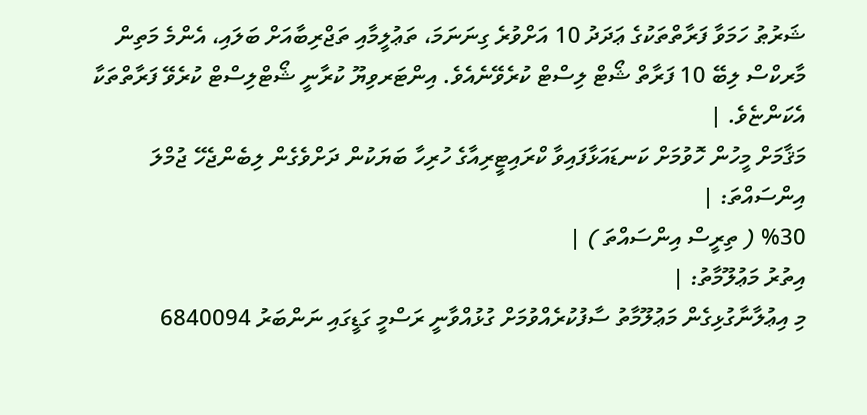ޝަރުޠު ހަމަވާ ފަރާތްތަކުގެ ޢަދަދު 10 އަށްވުރެ ގިނަނަމަ، ތަޢުލީމާއި ތަޖްރިބާއަށް ބަލައި، އެންމެ މަތިން މާރކްސް ލިބޭ 10 ފަރާތް ޝޯޓް ލިސްޓް ކުރެވޭނެއެވެ. އިންޓަރވިޔޫ ކުރާނީ ޝޯޓްލިސްޓް ކުރެވޭ ފަރާތްތަކާ އެކަންޏެވެ. |
މަޤާމަށް މީހުން ހޮވުމަށް ކަނޑައަޅާފައިވާ ކްރައިޓީރިއާގެ ހުރިހާ ބަޔަކުން ދަށްވެގެން ލިބެންޖެހޭ ޖުމްލަ އިންސައްތަ: |
%30 ( ތިރީސް އިންސައްތަ ) |
އިތުރު މަޢުލޫމާތު: |
މި އިޢުލާނާގުޅިގެން މަޢުލޫމާތު ސާފުކުރެއްވުމަށް ގުޅުއްވާނީ ރަސްމީ ގަޑީގައި ނަންބަރު 6840094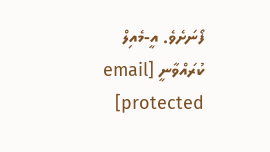ފޯނަށެވެ. އީ-މެއިލް ކުރައްވާނީ [email protected]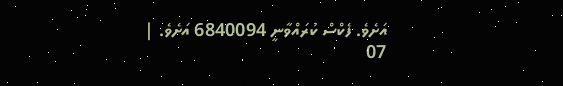އަށެވެ. ފެކްސް ކުރައްވާނީ 6840094 އަށެވެ. |
07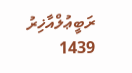ރަބީޢުލްއާޚިރު 1439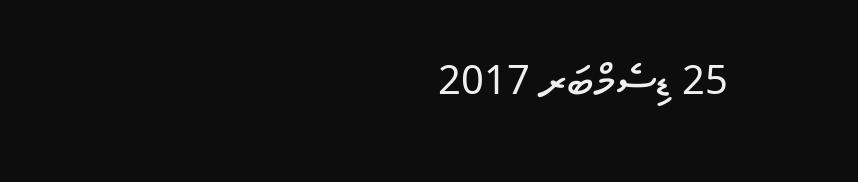25 ޑިސެމްބަރ 2017